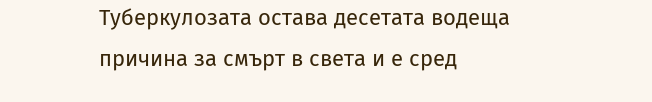Туберкулозата остава десетата водеща причина за смърт в света и е сред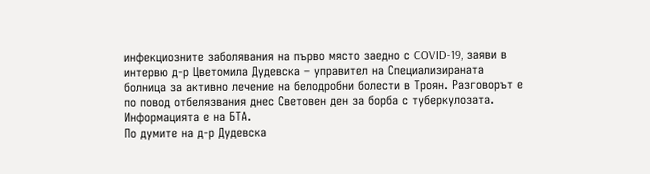инфекциозните заболявания на първо място заедно с COVID-19, заяви в интервю д-р Цветомила Дудевска – управител на Специализираната болница за активно лечение на белодробни болести в Троян. Разговорът е по повод отбелязвания днес Световен ден за борба с туберкулозата. Информацията е на БТА.
По думите на д-р Дудевска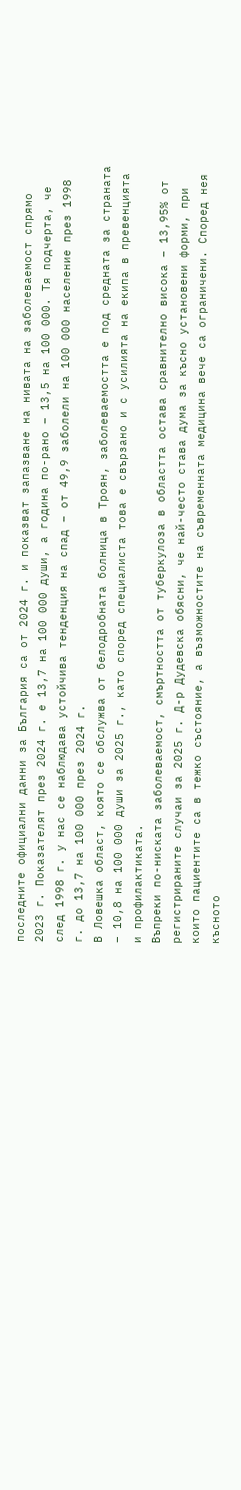последните официални данни за България са от 2024 г. и показват запазване на нивата на заболеваемост спрямо 2023 г. Показателят през 2024 г. е 13,7 на 100 000 души, а година по-рано – 13,5 на 100 000. Тя подчерта, че след 1998 г. у нас се наблюдава устойчива тенденция на спад – от 49,9 заболели на 100 000 население през 1998 г. до 13,7 на 100 000 през 2024 г.
В Ловешка област, която се обслужва от белодробната болница в Троян, заболеваемостта е под средната за страната – 10,8 на 100 000 души за 2025 г., като според специалиста това е свързано и с усилията на екипа в превенцията и профилактиката.
Въпреки по-ниската заболеваемост, смъртността от туберкулоза в областта остава сравнително висока – 13,95% от регистрираните случаи за 2025 г. Д-р Дудевска обясни, че най-често става дума за късно установени форми, при които пациентите са в тежко състояние, а възможностите на съвременната медицина вече са ограничени. Според нея късното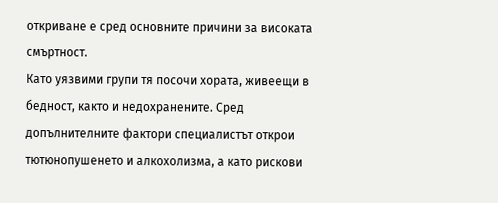откриване е сред основните причини за високата смъртност.
Като уязвими групи тя посочи хората, живеещи в бедност, както и недохранените. Сред допълнителните фактори специалистът открои тютюнопушенето и алкохолизма, а като рискови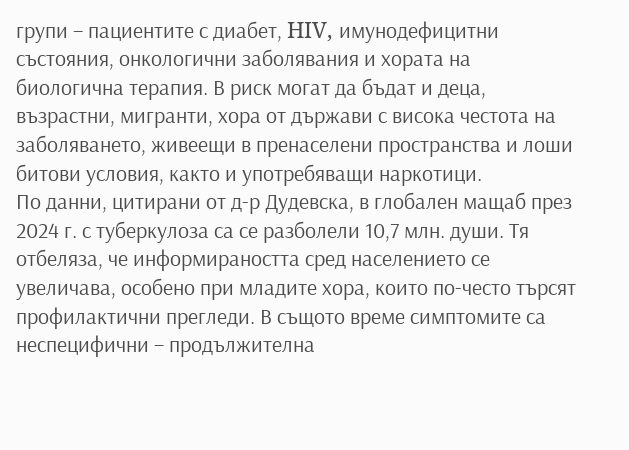групи – пациентите с диабет, HIV, имунодефицитни състояния, онкологични заболявания и хората на биологична терапия. В риск могат да бъдат и деца, възрастни, мигранти, хора от държави с висока честота на заболяването, живеещи в пренаселени пространства и лоши битови условия, както и употребяващи наркотици.
По данни, цитирани от д-р Дудевска, в глобален мащаб през 2024 г. с туберкулоза са се разболели 10,7 млн. души. Тя отбеляза, че информираността сред населението се увеличава, особено при младите хора, които по-често търсят профилактични прегледи. В същото време симптомите са неспецифични – продължителна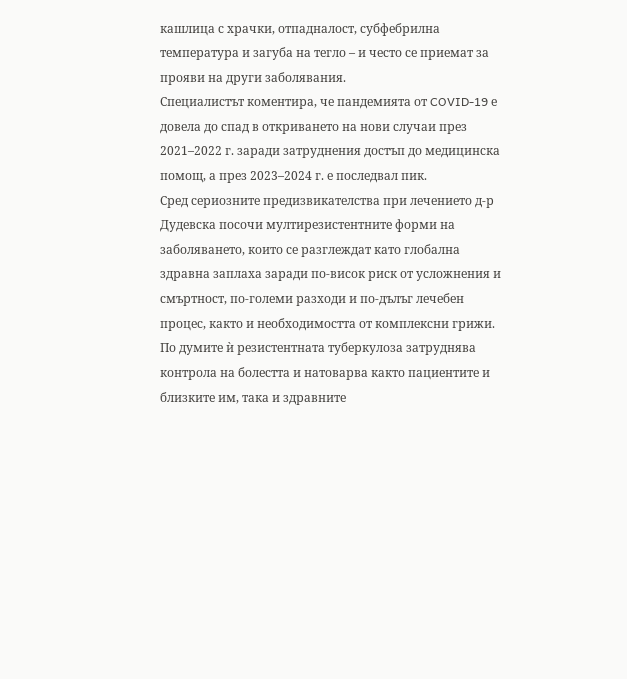кашлица с храчки, отпадналост, субфебрилна температура и загуба на тегло – и често се приемат за прояви на други заболявания.
Специалистът коментира, че пандемията от COVID-19 е довела до спад в откриването на нови случаи през 2021–2022 г. заради затруднения достъп до медицинска помощ, а през 2023–2024 г. е последвал пик.
Сред сериозните предизвикателства при лечението д-р Дудевска посочи мултирезистентните форми на заболяването, които се разглеждат като глобална здравна заплаха заради по-висок риск от усложнения и смъртност, по-големи разходи и по-дълъг лечебен процес, както и необходимостта от комплексни грижи. По думите ѝ резистентната туберкулоза затруднява контрола на болестта и натоварва както пациентите и близките им, така и здравните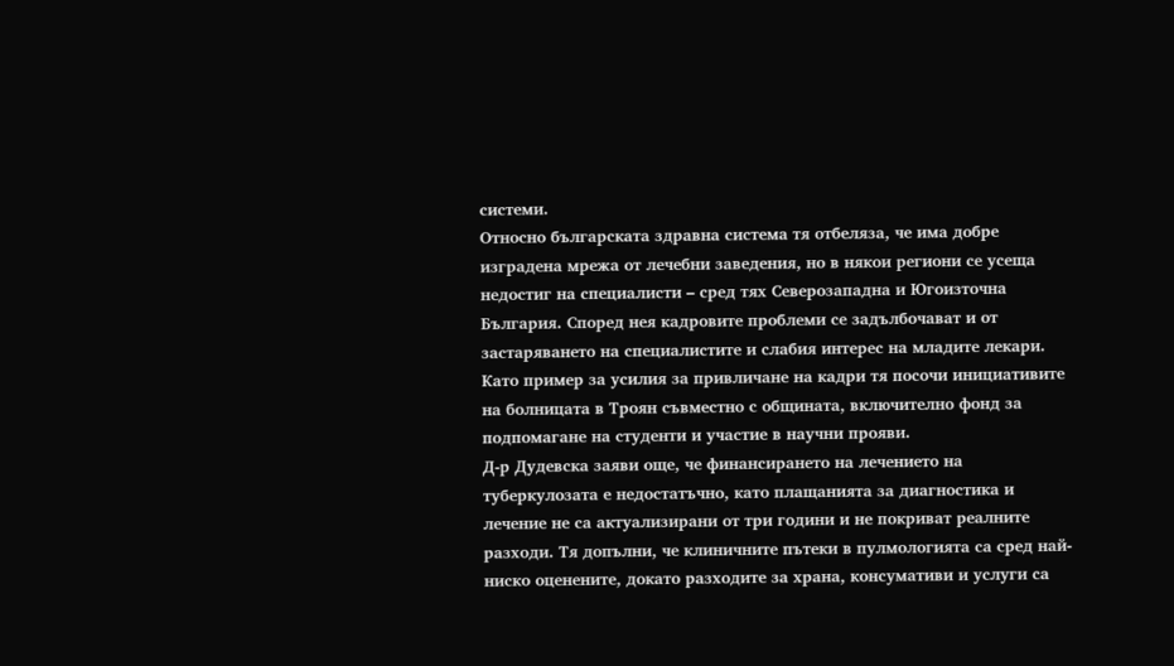системи.
Относно българската здравна система тя отбеляза, че има добре изградена мрежа от лечебни заведения, но в някои региони се усеща недостиг на специалисти – сред тях Северозападна и Югоизточна България. Според нея кадровите проблеми се задълбочават и от застаряването на специалистите и слабия интерес на младите лекари. Като пример за усилия за привличане на кадри тя посочи инициативите на болницата в Троян съвместно с общината, включително фонд за подпомагане на студенти и участие в научни прояви.
Д-р Дудевска заяви още, че финансирането на лечението на туберкулозата е недостатъчно, като плащанията за диагностика и лечение не са актуализирани от три години и не покриват реалните разходи. Тя допълни, че клиничните пътеки в пулмологията са сред най-ниско оценените, докато разходите за храна, консумативи и услуги са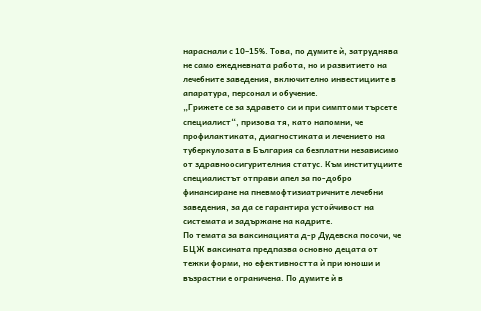нараснали с 10–15%. Това, по думите ѝ, затруднява не само ежедневната работа, но и развитието на лечебните заведения, включително инвестициите в апаратура, персонал и обучение.
„Грижете се за здравето си и при симптоми търсете специалист“, призова тя, като напомни, че профилактиката, диагностиката и лечението на туберкулозата в България са безплатни независимо от здравноосигурителния статус. Към институциите специалистът отправи апел за по-добро финансиране на пневмофтизиатричните лечебни заведения, за да се гарантира устойчивост на системата и задържане на кадрите.
По темата за ваксинацията д-р Дудевска посочи, че БЦЖ ваксината предпазва основно децата от тежки форми, но ефективността ѝ при юноши и възрастни е ограничена. По думите ѝ в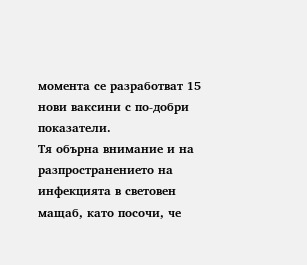момента се разработват 15 нови ваксини с по-добри показатели.
Тя обърна внимание и на разпространението на инфекцията в световен мащаб, като посочи, че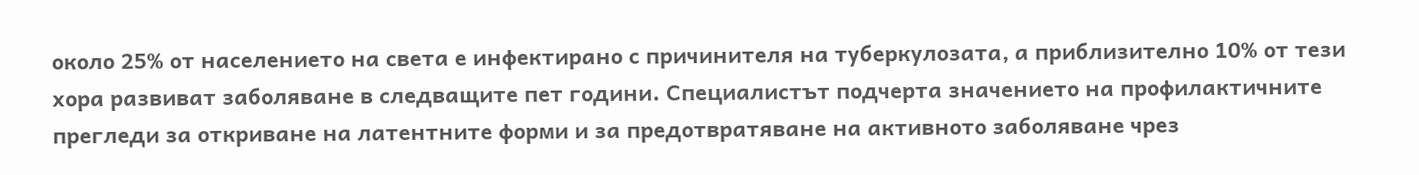около 25% от населението на света е инфектирано с причинителя на туберкулозата, а приблизително 10% от тези хора развиват заболяване в следващите пет години. Специалистът подчерта значението на профилактичните прегледи за откриване на латентните форми и за предотвратяване на активното заболяване чрез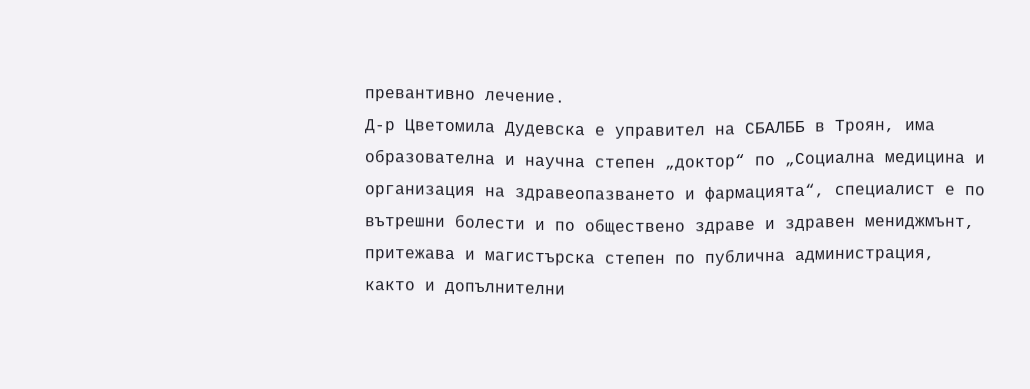превантивно лечение.
Д-р Цветомила Дудевска е управител на СБАЛББ в Троян, има образователна и научна степен „доктор“ по „Социална медицина и организация на здравеопазването и фармацията“, специалист е по вътрешни болести и по обществено здраве и здравен мениджмънт, притежава и магистърска степен по публична администрация, както и допълнителни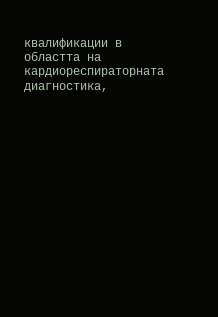квалификации в областта на кардиореспираторната диагностика,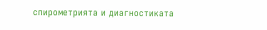спирометрията и диагностиката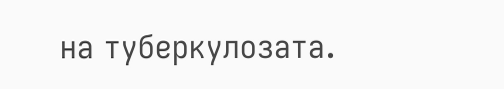на туберкулозата.